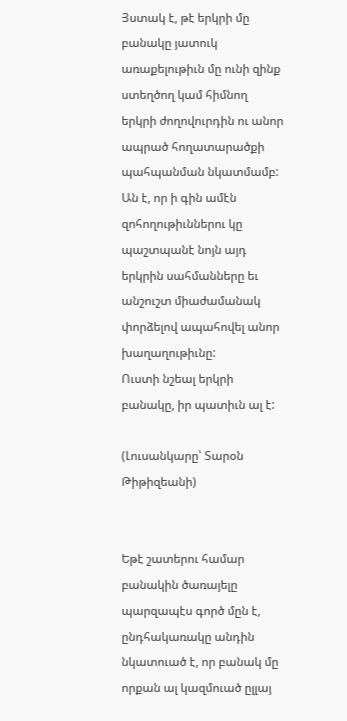Յստակ է, թէ երկրի մը բանակը յատուկ առաքելութիւն մը ունի զինք ստեղծող կամ հիմնող երկրի ժողովուրդին ու անոր ապրած հողատարածքի պահպանման նկատմամբ:
Ան է, որ ի գին ամէն զոհողութիւններու կը պաշտպանէ նոյն այդ երկրին սահմանները եւ անշուշտ միաժամանակ փորձելով ապահովել անոր խաղաղութիւնը:
Ուստի նշեալ երկրի բանակը, իր պատիւն ալ է:

(Լուսանկարը՝ Տարօն Թիթիզեանի)


Եթէ շատերու համար բանակին ծառայելը պարզապէս գործ մըն է, ընդհակառակը անդին  նկատուած է, որ բանակ մը որքան ալ կազմուած ըլլայ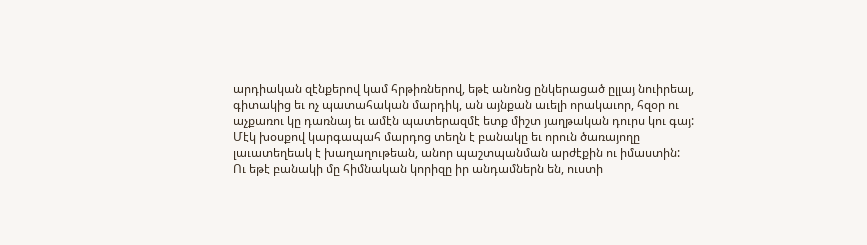արդիական զէնքերով կամ հրթիռներով, եթէ անոնց ընկերացած ըլլայ նուիրեալ, գիտակից եւ ոչ պատահական մարդիկ, ան այնքան աւելի որակաւոր, հզօր ու աչքառու կը դառնայ եւ ամէն պատերազմէ ետք միշտ յաղթական դուրս կու գայ:
Մէկ խօսքով կարգապահ մարդոց տեղն է բանակը եւ որուն ծառայողը լաւատեղեակ է խաղաղութեան, անոր պաշտպանման արժէքին ու իմաստին:
Ու եթէ բանակի մը հիմնական կորիզը իր անդամներն են, ուստի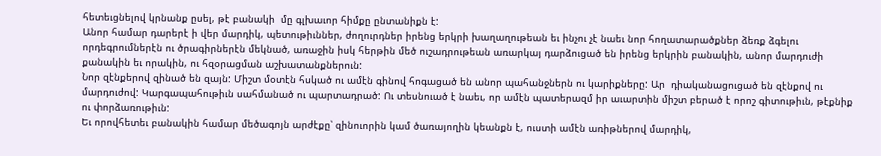հետեւցնելով կրնանք ըսել, թէ բանակի  մը գլխաւոր հիմքը ընտանիքն է:
Անոր համար դարերէ ի վեր մարդիկ, պետութիւններ, ժողուրդներ իրենց երկրի խաղաղութեան եւ ինչու չէ նաեւ նոր հողատարածքներ ձեռք ձգելու որդեգրումներէն ու ծրագիրներէն մեկնած, առաջին իսկ հերթին մեծ ուշադրութեան առարկայ դարձուցած են իրենց երկրին բանակին, անոր մարդուժի քանակին եւ որակին, ու հզօրացման աշխատանքներուն:
Նոր զէնքերով զինած են զայն: Միշտ մօտէն հսկած ու ամէն գինով հոգացած են անոր պահանջներն ու կարիքները: Ար  դիականացուցած են զէնքով ու մարդուժով: Կարգապահութիւն սահմանած ու պարտադրած: Ու տեսնուած է նաեւ, որ ամէն պատերազմ իր աւարտին միշտ բերած է որոշ գիտութիւն, թէքնիք ու փորձառութիւն:
Եւ որովհետեւ բանակին համար մեծագոյն արժէքը՝ զինուորին կամ ծառայողին կեանքն է, ուստի ամէն առիթներով մարդիկ,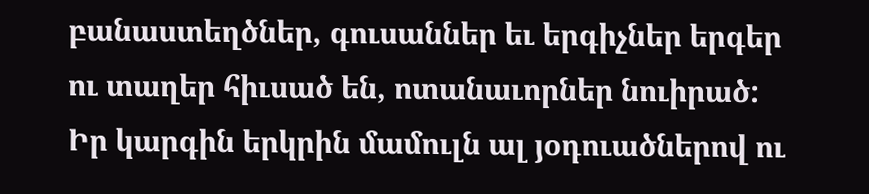բանաստեղծներ, գուսաններ եւ երգիչներ երգեր ու տաղեր հիւսած են, ոտանաւորներ նուիրած:
Իր կարգին երկրին մամուլն ալ յօդուածներով ու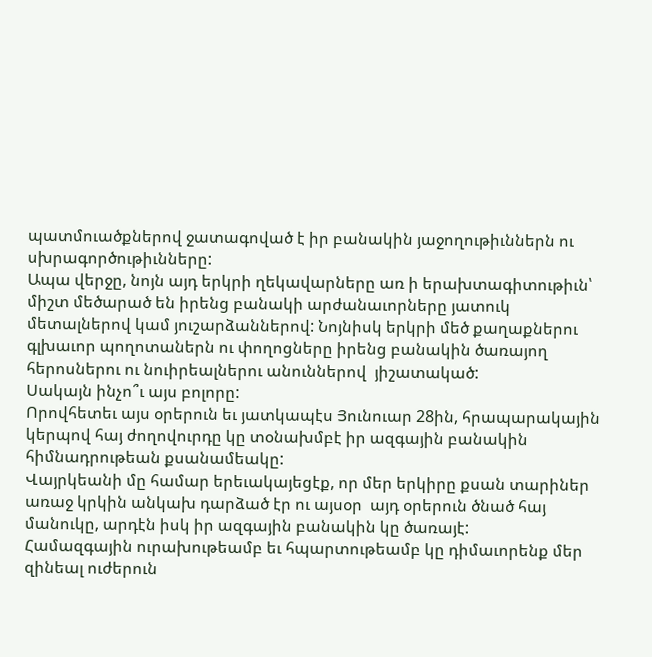պատմուածքներով ջատագոված է իր բանակին յաջողութիւններն ու սխրագործութիւնները:
Ապա վերջը, նոյն այդ երկրի ղեկավարները առ ի երախտագիտութիւն՝ միշտ մեծարած են իրենց բանակի արժանաւորները յատուկ մետալներով կամ յուշարձաններով: Նոյնիսկ երկրի մեծ քաղաքներու գլխաւոր պողոտաներն ու փողոցները իրենց բանակին ծառայող հերոսներու ու նուիրեալներու անուններով  յիշատակած:
Սակայն ինչո՞ւ այս բոլորը:
Որովհետեւ այս օրերուն եւ յատկապէս Յունուար 28ին, հրապարակային կերպով հայ ժողովուրդը կը տօնախմբէ իր ազգային բանակին հիմնադրութեան քսանամեակը:
Վայրկեանի մը համար երեւակայեցէք, որ մեր երկիրը քսան տարիներ առաջ կրկին անկախ դարձած էր ու այսօր  այդ օրերուն ծնած հայ մանուկը, արդէն իսկ իր ազգային բանակին կը ծառայէ:
Համազգային ուրախութեամբ եւ հպարտութեամբ կը դիմաւորենք մեր զինեալ ուժերուն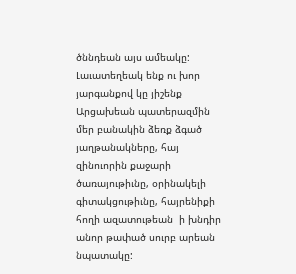ծննդեան այս ամեակը:
Լաւատեղեակ ենք ու խոր յարգանքով կը յիշենք Արցախեան պատերազմին մեր բանակին ձեռք ձգած յաղթանակները, հայ զինուորին քաջարի ծառայութիւնը, օրինակելի գիտակցութիւնը, հայրենիքի հողի ազատութեան  ի խնդիր անոր թափած սուրբ արեան նպատակը: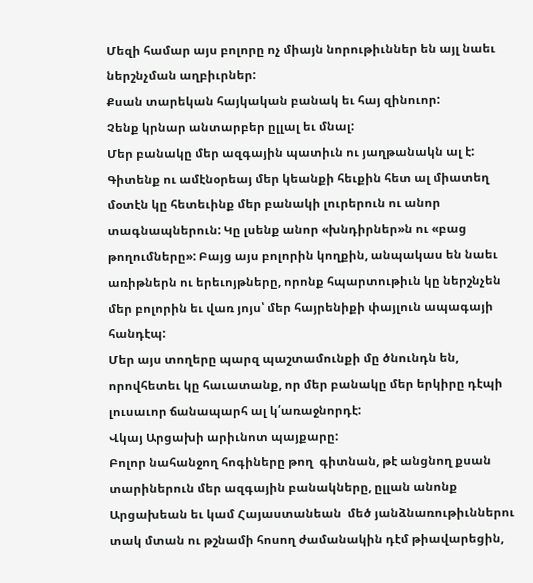Մեզի համար այս բոլորը ոչ միայն նորութիւններ են այլ նաեւ ներշնչման աղբիւրներ:
Քսան տարեկան հայկական բանակ եւ հայ զինուոր:
Չենք կրնար անտարբեր ըլլալ եւ մնալ:
Մեր բանակը մեր ազգային պատիւն ու յաղթանակն ալ է:
Գիտենք ու ամէնօրեայ մեր կեանքի հեւքին հետ ալ միատեղ մօտէն կը հետեւինք մեր բանակի լուրերուն ու անոր տագնապներուն: Կը լսենք անոր «խնդիրներ»ն ու «բաց թողումները»: Բայց այս բոլորին կողքին, անպակաս են նաեւ առիթներն ու երեւոյթները, որոնք հպարտութիւն կը ներշնչեն մեր բոլորին եւ վառ յոյս՝ մեր հայրենիքի փայլուն ապագայի հանդէպ:
Մեր այս տողերը պարզ պաշտամունքի մը ծնունդն են, որովհետեւ կը հաւատանք, որ մեր բանակը մեր երկիրը դէպի լուսաւոր ճանապարհ ալ կ՛առաջնորդէ:
Վկայ Արցախի արիւնոտ պայքարը:
Բոլոր նահանջող հոգիները թող  գիտնան, թէ անցնող քսան տարիներուն մեր ազգային բանակները, ըլլան անոնք Արցախեան եւ կամ Հայաստանեան  մեծ յանձնառութիւններու տակ մտան ու թշնամի հոսող ժամանակին դէմ թիավարեցին,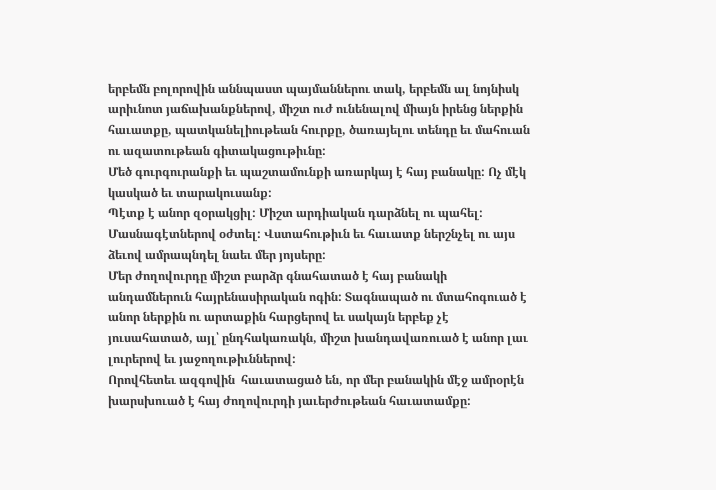երբեմն բոլորովին աննպաստ պայմաններու տակ, երբեմն ալ նոյնիսկ արիւնոտ յաճախանքներով, միշտ ուժ ունենալով միայն իրենց ներքին հաւատքը, պատկանելիութեան հուրքը, ծառայելու տենդը եւ մահուան ու ազատութեան գիտակացութիւնը:
Մեծ գուրգուրանքի եւ պաշտամունքի առարկայ է հայ բանակը: Ոչ մէկ կասկած եւ տարակուսանք:
Պէտք է անոր զօրակցիլ: Միշտ արդիական դարձնել ու պահել: Մասնագէտներով օժտել: Վստահութիւն եւ հաւատք ներշնչել ու այս ձեւով ամրապնդել նաեւ մեր յոյսերը:
Մեր ժողովուրդը միշտ բարձր գնահատած է հայ բանակի անդամներուն հայրենասիրական ոգին: Տագնապած ու մտահոգուած է անոր ներքին ու արտաքին հարցերով եւ սակայն երբեք չէ յուսահատած, այլ՝ ընդհակառակն, միշտ խանդավառուած է անոր լաւ լուրերով եւ յաջողութիւններով:
Որովհետեւ ազգովին  հաւատացած են, որ մեր բանակին մէջ ամրօրէն խարսխուած է հայ ժողովուրդի յաւերժութեան հաւատամքը: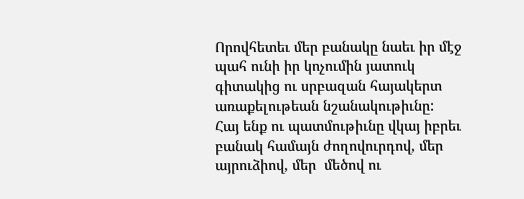Որովհետեւ մեր բանակը նաեւ իր մէջ պահ ունի իր կոչումին յատուկ գիտակից ու սրբազան հայակերտ առաքելութեան նշանակութիւնը:
Հայ ենք ու պատմութիւնը վկայ իբրեւ բանակ համայն ժողովուրդով, մեր այրուձիով, մեր  մեծով ու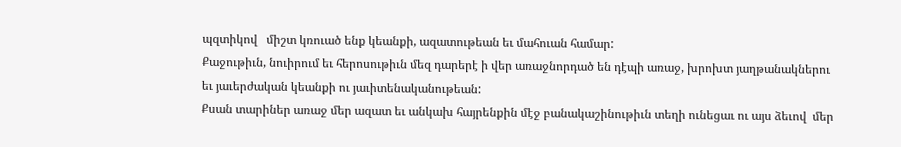պզտիկով   միշտ կռուած ենք կեանքի, ազատութեան եւ մահուան համար:
Քաջութիւն, նուիրում եւ հերոսութիւն մեզ դարերէ ի վեր առաջնորդած են դէպի առաջ, խրոխտ յաղթանակներու եւ յաւերժական կեանքի ու յաւիտենականութեան:
Քսան տարիներ առաջ մեր ազատ եւ անկախ հայրենքին մէջ բանակաշինութիւն տեղի ունեցաւ ու այս ձեւով  մեր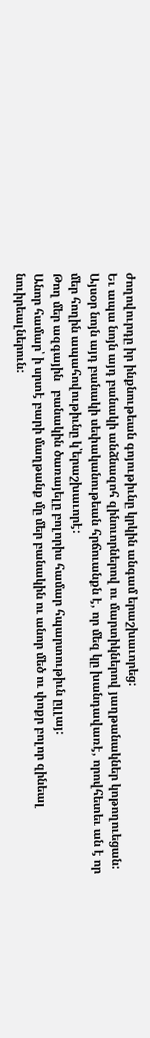ժողովուրդը իր ինքնութեան գոյութիւնը կրկին անգամ երաշխաւորեց:
Եւ ապա նոյն այդ բանակի անձնազոհ զինուորներով ու մարտիկներով յաղթանակներ կոթողուեցան:
Այսօր նոյն այդ բանակի սեփականութեան հրճուանքն է, որ մեզ կը խանդավառէ, որովհետեւ ան է որ  մեր հողին ապահովութիւնը կ՝երաշխաւորէ:
Թող մեր ազգային   բանակին ծառայելը բոլորիս համար հպարտութիւն ըլլայ:
Անոր համար՝ ի սրտէ բարի մաղթանք մը մեր բանակին ու անոր մեծ ու փոքր բոլոր զինեալ նուիրեալներուն: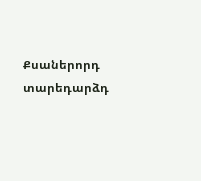Քսաներորդ տարեդարձդ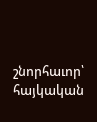շնորհաւոր՝ հայկական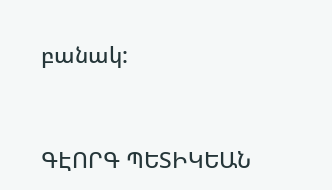բանակ:


ԳԷՈՐԳ ՊԵՏԻԿԵԱՆ